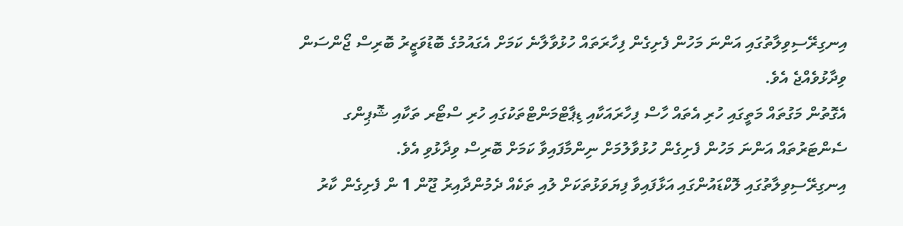އިނގިރޭސިވިލާތުގައި އަންނަ މަހުން ފެށިގެން ފިހާރަތައް ހުޅުވާލާނެ ކަމަށް އެގައުމުގެ ބޮޑުވަޒީރު ބޮރިސް ޖޯންސަން ވިދާޅުވެއްޖެ އެވެ.
އެގޮތުން މަގުތައް މަތީގައި ހުރި އެތައް ހާސް ފިހާރައަކާއި ޑިޕާޓްމަންޓްތަކުގައި ހުރި ސްޓޯރ ތަކާއި ޝޮޕިންގ ސެންޓަރުތައް އަންނަ މަހުން ފެށިގެން ހުޅުވާލުމަށް ނިންމާފައިވާ ކަމަށް ބޮރިސް ވިދާޅުވި އެވެ. އިނގިރޭސިވިލާތުގައި ލޮކްޑައުންގައި އަޅާފައިވާ ފިޔަވަޅުތަކަށް ލުއި ތަކެއް ދެމުންދާއިރު ޖޫން 1 ން ފެށިގެން ކާރު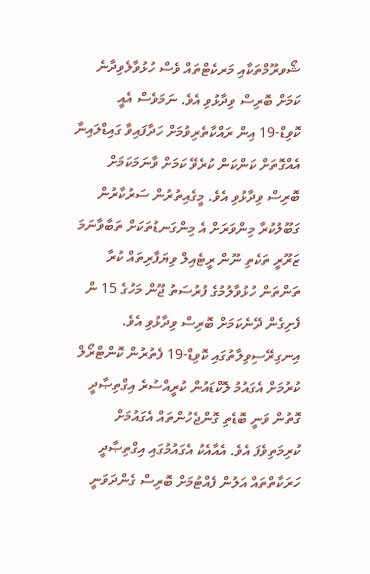ޝޯވރޫމްތަކާއި މަރކެޓްތައް ވެސް ހުޅުވާލެވިދާނެ ކަމަށް ބޮރިސް ވިދާޅުވި އެވެ. ނަމަވެސް އެއީ ކޮވިޑް-19 އިން ރައްކާތެރިވުމަށް ހަދާފައިވާ ގައިޑްލައިނާ އެއްގޮތަށް ކަންކަން ކުރެވޭ ކަމަށް ވާނަމަކަމަށް ބޮރިސް ވިދާޅުވި އެވެ. މީގެއިތުރުން ސަރުކާރުން ގަބޫލުކުރާ މިންވަރަށް އެ މިންގަނޑުތަކަށް ތަބާވާނަމަ ޒަރޫރީ ތަކެތި ނޫން ރީޓެއިލް ވިޔަފާރިތައް ކުރާ ތަންތަން ހުޅުވާލުމުގެ ފުރުސަތު ޖޫން މަހުގެ 15 ން ފެށިގެން ދޭނެކަމަށް ބޮރިސް ވިދާޅުވި އެވެ.
އިނގިރޭސިވިލާތުގައި ކޮވިޑް-19 ފެތުރުން ކޮންޓްރޯލް ކުރުމަށް އެގައުމު ލޮކްޑައުން ކުރީއްސުރެ އިގްތިޞާދީ ގޮތުން ވަނީ ބޮޑެތި ގޮންޖެހުންތައް އެގައުމަށް ކުރިމަތިވެފަ އެވެ. އެއާއެކު އެގައުމުގައި އިގްތިޞާދީ ހަރަކާތްތައް އަލުން ފެއްޓުމަށް ބޮރިސް ގެންދަވަނީ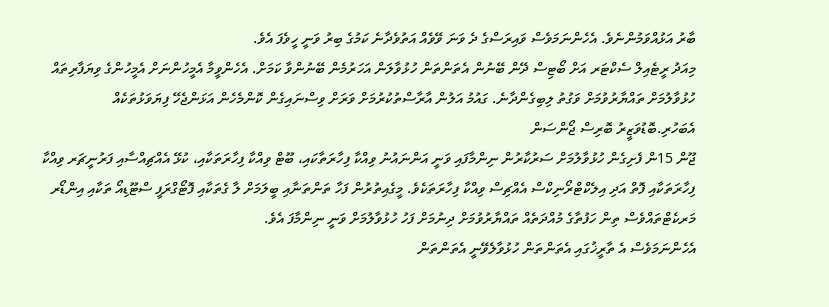ބާރު އަޅުއްވަމުންނެވެ. އެހެންނަމަވެސް ވައިރަސްގެ ދެ ވަނަ ވޭވެއް އަތުވެދާނެ ކަމުގެ ބިރު ވަނީ ހީވެފަ އެވެ.
މިއަދު ރީޓެއިލް ސެކްޓަރ އަށް ބޯޓިސް ދޭން ބޭނުން އެތަންތަން ހުޅުވާލަން އަހަރުމެން ބޭނުންވާ ކަމަށް. އެހެންވީމާ އެމީހުންނަށް އެމީހުންގެ ވިޔަފާރިތައް ހުޅުވާލުމަށް ތައްޔާރުވުމަށް ވަގުތު ލިބިގެންދާނެ. ގައުމު އަލުން އާރާސްތުކުރުމަށް ވަރަށް ވިސްނައިގެން ކޮންމެހެން އަޅަންޖެހޭ ފިޔަވަޅުތަކެއް އެބަހުރި.ބޮޑުވަޒީރު ބޮރިސް ޖޯންސަން
ޖޫން 15ން ފެށިގެން ހުޅުވާލުމަށް ސަރުކާރުން ނިންމާފައި ވަނީ އަންނައުނު ވިއްކާ ފިހާރަތާކައި، ބޫޓް ވިއްކާ ފިހާރަތަކާއި، ކުޅޭ އެއްޗިއްސާއި ފަރުނީޗަރ ވިއްކާ ފިހާރަތަކާއި ފޮތް އަދި އިލެކްޓްރޯނިކްސް އެއްޗިސް ވިއްކާ ފިހާރަތަކެވެ. މީގެއިތުރުން ފަހާ ތަންތަނާއި ބީލަމަށް ލާ ގެތަކާއި ފޮޓޯގްރަފީ ސްޓޫޑިއޯ ތަކާއި އިންޑޯރ މަރކެޓްތައްވެސް ތިން ހަފުތާގެ މުއްދަތެއް ތައްޔާރުވުމަށް ދިނުމަށް ފަހު ހުޅުވާލުމަށް ވަނީ ނިންމާފަ އެވެ.
އެހެންނަމަވެސް އެ ތާރީޚުގައި އެތަންތަން ހުޅުވާލެވޭނީ އެތަންތަން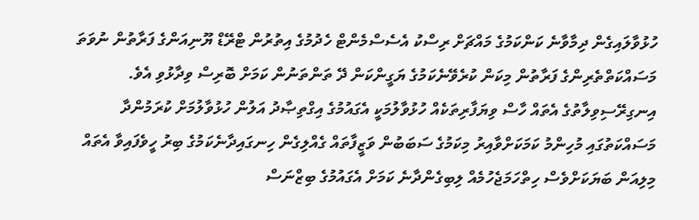ހުޅުވާލައިގެން ދިމާވާނެ ކަންކަމުގެ މައްޗަށް ރިސްކު އެސެސްމެންޓް ހެދުމުގެ އިތުރުން ޓްރޭޑް ޔޫނިއަންގެ ފަރާތުން ނުވަތަ މަސައްކަތްތެރިންގެ ފަރާތުން މިކަން ކުރެވޭނެކަމުގެ ޔަގީންކަން ދޭ ތަންތަނުން ކަމަށް ބޮރިސް ވިދާޅުވި އެވެ.
އިނގިރޭސިވިލާތުގެ އެތައް ހާސް ވިޔަފާރިތަކެއް ހުޅުވާލުމަކީ އެގައުމުގެ އިގްތިޞާދު އަލުން ހުޅުވާލުމަށް ކުރަމުންދާ މަސައްކަތުގައި މުހިންމު ކަމަކަށްވާއިރު މިކަމުގެ ސަބަބުން ވަޒީފާތައް ގެއްލިގެން ހިނގައިދާނެކަމުގެ ބިރު ހީވެފައިވާ އެތައް މިލިއަން ބަޔަކަށްވެސް ހިތްހަމަޖެހުމެއް ލިބިގެންދާނެ ކަމަށް އެގައުމުގެ ބިޒްނަސް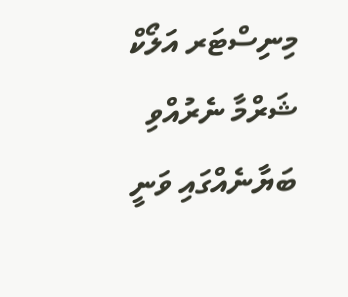މިނިސްޓަރ އަލޯކް ޝަރްމާ ނެރުއްވި ބަޔާނެއްގައި ވަނީ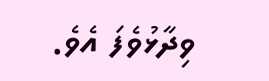ވިދާޅުވެފަ އެވެ.